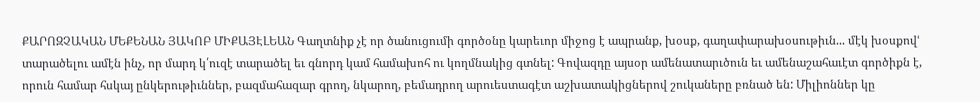ՔԱՐՈԶՉԱԿԱՆ ՄԵՔԵՆԱՆ ՅԱԿՈԲ ՄԻՔԱՅԷԼԵԱՆ Գաղտնիք չէ որ ծանուցումի գործօնը կարեւոր միջոց է ապրանք, խօսք, գաղափարախօսութիւն... մէկ խօսքովՙ տարածելու ամէն ինչ, որ մարդ կ՛ուզէ տարածել եւ գնորդ կամ համախոհ ու կողմնակից գտնել: Գովազդը այսօր ամենատարւծուն եւ ամենաշահաւէտ գործիքն է, որուն համար հսկայ ընկերութիւններ, բազմահազար գրող, նկարող, բեմադրող արուեստագէտ աշխատակիցներով շուկաները բռնած են: Միլիոններ կը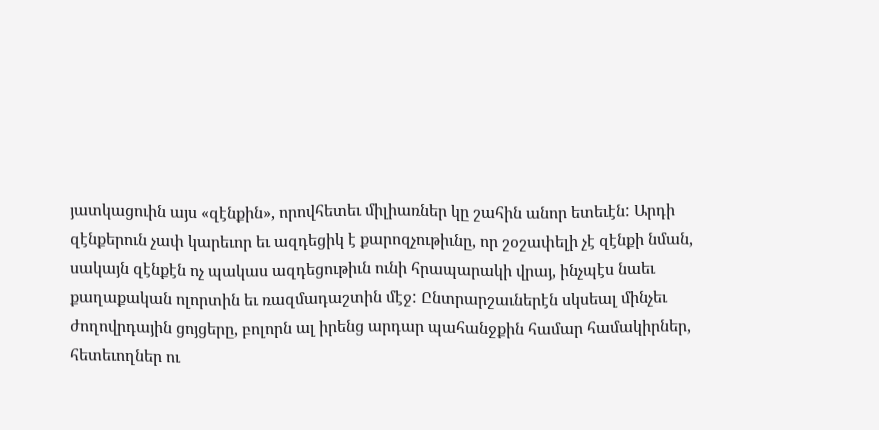յատկացուին այս «զէնքին», որովհետեւ միլիառներ կը շահին անոր ետեւէն: Արդի զէնքերուն չափ կարեւոր եւ ազդեցիկ է քարոզչութիւնը, որ շօշափելի չէ զէնքի նման, սակայն զէնքէն ոչ պակաս ազդեցութիւն ունի հրապարակի վրայ, ինչպէս նաեւ քաղաքական ոլորտին եւ ռազմադաշտին մէջ: Ընտրարշաւներէն սկսեալ մինչեւ ժողովրդային ցոյցերը, բոլորն ալ իրենց արդար պահանջքին համար համակիրներ, հետեւողներ ու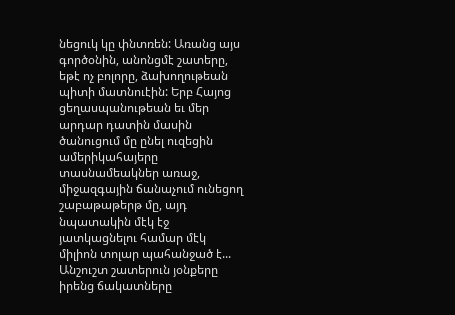նեցուկ կը փնտռեն: Առանց այս գործօնին, անոնցմէ շատերը, եթէ ոչ բոլորը, ձախողութեան պիտի մատնուէին: Երբ Հայոց ցեղասպանութեան եւ մեր արդար դատին մասին ծանուցում մը ընել ուզեցին ամերիկահայերը տասնամեակներ առաջ, միջազգային ճանաչում ունեցող շաբաթաթերթ մը, այդ նպատակին մէկ էջ յատկացնելու համար մէկ միլիոն տոլար պահանջած է... Անշուշտ շատերուն յօնքերը իրենց ճակատները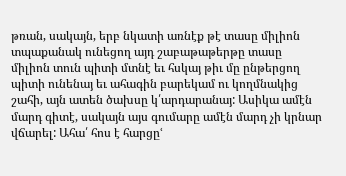թռան, սակայն, երբ նկատի առնէք թէ տասը միլիոն տպաքանակ ունեցող այդ շաբաթաթերթը տասը միլիոն տուն պիտի մտնէ եւ հսկայ թիւ մը ընթերցող պիտի ունենայ եւ ահագին բարեկամ ու կողմնակից շահի, այն ատեն ծախսը կ՛արդարանայ: Ասիկա ամէն մարդ գիտէ, սակայն այս գումարը ամէն մարդ չի կրնար վճարել: Ահա՛ հոս է հարցըՙ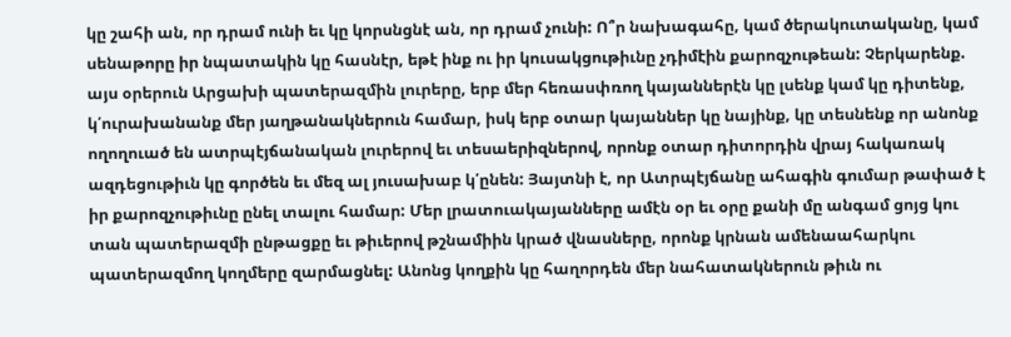կը շահի ան, որ դրամ ունի եւ կը կորսնցնէ ան, որ դրամ չունի: Ո՞ր նախագահը, կամ ծերակուտականը, կամ սենաթորը իր նպատակին կը հասնէր, եթէ ինք ու իր կուսակցութիւնը չդիմէին քարոզչութեան: Չերկարենք. այս օրերուն Արցախի պատերազմին լուրերը, երբ մեր հեռասփռող կայաններէն կը լսենք կամ կը դիտենք, կ՛ուրախանանք մեր յաղթանակներուն համար, իսկ երբ օտար կայաններ կը նայինք, կը տեսնենք որ անոնք ողողուած են ատրպէյճանական լուրերով եւ տեսաերիզներով, որոնք օտար դիտորդին վրայ հակառակ ազդեցութիւն կը գործեն եւ մեզ ալ յուսախաբ կ՛ընեն: Յայտնի է, որ Ատրպէյճանը ահագին գումար թափած է իր քարոզչութիւնը ընել տալու համար: Մեր լրատուակայանները ամէն օր եւ օրը քանի մը անգամ ցոյց կու տան պատերազմի ընթացքը եւ թիւերով թշնամիին կրած վնասները, որոնք կրնան ամենաահարկու պատերազմող կողմերը զարմացնել: Անոնց կողքին կը հաղորդեն մեր նահատակներուն թիւն ու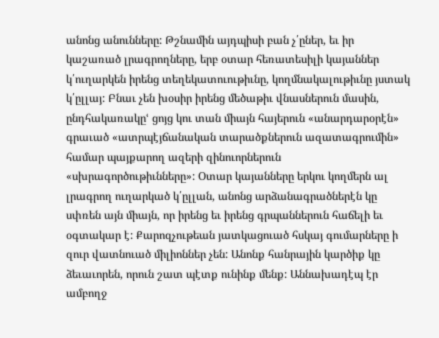անոնց անունները: Թշնամին այդպիսի բան չ՛ըներ, եւ իր կաշառած լրագրողները, երբ օտար հեռատեսիլի կայաններ կ՛ուղարկեն իրենց տեղեկատուութիւնը, կողմնակալութիւնը յստակ կ՛ըլլայ: Բնաւ չեն խօսիր իրենց մեծաթիւ վնասներուն մասին, ընդհակառակըՙ ցոյց կու տան միայն հայերուն «անարդարօրէն» գրաւած «ատրպէյճանական տարածքներուն ազատագրումին» համար պայքարող ազերի զինուորներուն «սխրագործութիւնները»: Օտար կայանները երկու կողմերն ալ լրագրող ուղարկած կ՛ըլլան, անոնց արձանագրածներէն կը սփռեն այն միայն, որ իրենց եւ իրենց գրպաններուն հաճելի եւ օգտակար է: Քարոզչութեան յատկացուած հսկայ գումարները ի զուր վատնուած միլիոններ չեն: Անոնք հանրային կարծիք կը ձեւաւորեն, որուն շատ պէտք ունինք մենք: Աննախադէպ էր ամբողջ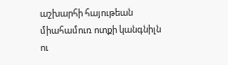աշխարհի հայութեան միահամուռ ոտքի կանգնիլն ու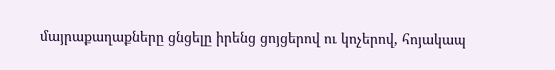մայրաքաղաքները ցնցելը իրենց ցոյցերով ու կոչերով, հոյակապ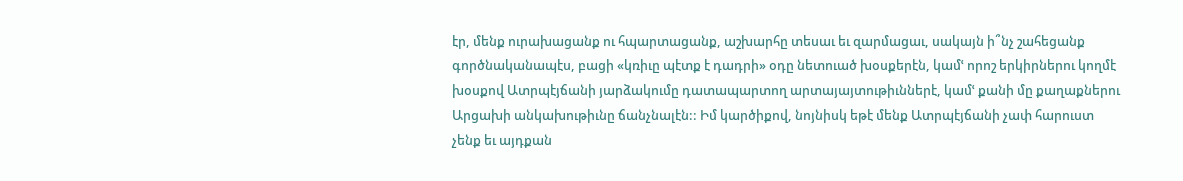էր, մենք ուրախացանք ու հպարտացանք, աշխարհը տեսաւ եւ զարմացաւ, սակայն ի՞նչ շահեցանք գործնականապէս, բացի «կռիւը պէտք է դադրի» օդը նետուած խօսքերէն, կամՙ որոշ երկիրներու կողմէ խօսքով Ատրպէյճանի յարձակումը դատապարտող արտայայտութիւններէ, կամՙ քանի մը քաղաքներու Արցախի անկախութիւնը ճանչնալէն:: Իմ կարծիքով, նոյնիսկ եթէ մենք Ատրպէյճանի չափ հարուստ չենք եւ այդքան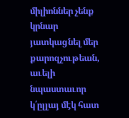միլիոններ չենք կրնար յատկացնել մեր քարոզչութեան, աւելի նպաստաւոր կ՛ըլլայ մէկ հատ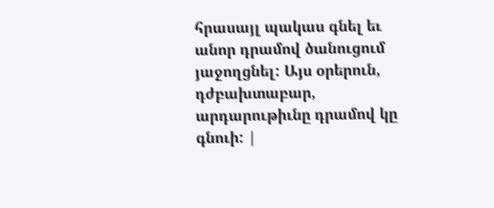հրասայլ պակաս գնել եւ անոր դրամով ծանուցում յաջողցնել: Այս օրերուն, դժբախտաբար, արդարութիւնը դրամով կը գնուի: |